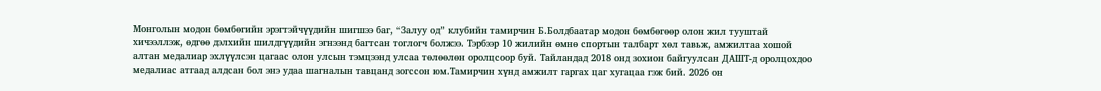Монголын модон бөмбөгийн эрэгтэйчүүдийн шигшээ баг, “Залуу од” клубийн тамирчин Б.Болдбаатар модон бөмбөгөөр олон жил тууштай хичээллэж, өдгөө дэлхийн шилдгүүдийн эгнээнд багтсан тоглогч болжээ. Тэрбээр 10 жилийн өмнө спортын талбарт хөл тавьж, амжилтаа хошой алтан медалиар эхлүүлсэн цагаас олон улсын тэмцээнд улсаа төлөөлөн оролцсоор буй. Тайландад 2018 онд зохион байгуулсан ДАШТ-д оролцохдоо медалиас атгаад алдсан бол энэ удаа шагналын тавцанд зогссон юм.Тамирчин хүнд амжилт гаргах цаг хугацаа гэж бий. 2026 он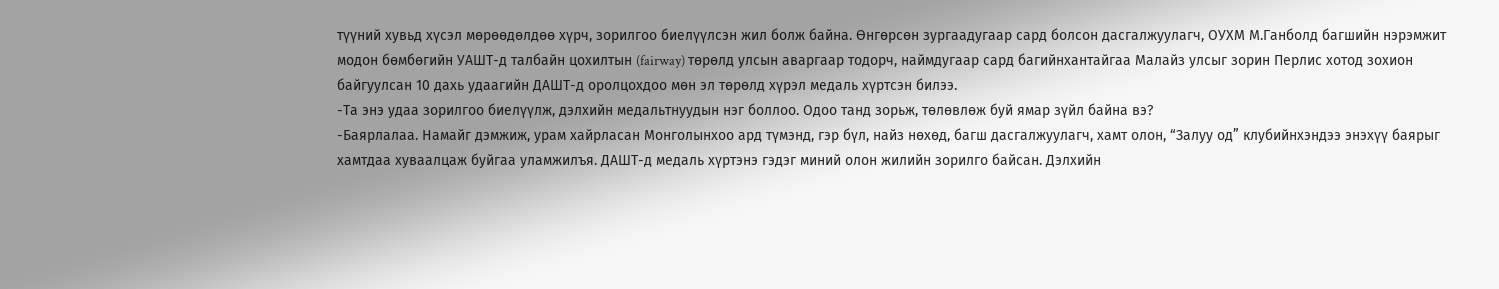түүний хувьд хүсэл мөрөөдөлдөө хүрч, зорилгоо биелүүлсэн жил болж байна. Өнгөрсөн зургаадугаар сард болсон дасгалжуулагч, OУХМ М.Ганболд багшийн нэрэмжит модон бөмбөгийн УАШТ-д талбайн цохилтын (fairway) төрөлд улсын аваргаар тодорч, наймдугаар сард багийнхантайгаа Малайз улсыг зорин Перлис хотод зохион байгуулсан 10 дахь удаагийн ДАШТ-д оролцохдоо мөн эл төрөлд хүрэл медаль хүртсэн билээ.
-Та энэ удаа зорилгоо биелүүлж, дэлхийн медальтнуудын нэг боллоо. Одоо танд зорьж, төлөвлөж буй ямар зүйл байна вэ?
-Баярлалаа. Намайг дэмжиж, урам хайрласан Монголынхоо ард түмэнд, гэр бүл, найз нөхөд, багш дасгалжуулагч, хамт олон, “Залуу од” клубийнхэндээ энэхүү баярыг хамтдаа хуваалцаж буйгаа уламжилъя. ДАШТ-д медаль хүртэнэ гэдэг миний олон жилийн зорилго байсан. Дэлхийн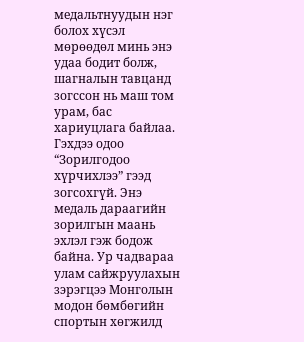медальтнуудын нэг болох хүсэл мөрөөдөл минь энэ удаа бодит болж, шагналын тавцанд зогссон нь маш том урам, бас хариуцлага байлаа. Гэхдээ одоо “Зорилгодоо хүрчихлээ” гээд зогсохгүй. Энэ медаль дараагийн зорилгын маань эхлэл гэж бодож байна. Ур чадвараа улам сайжруулахын зэрэгцээ Монголын модон бөмбөгийн спортын хөгжилд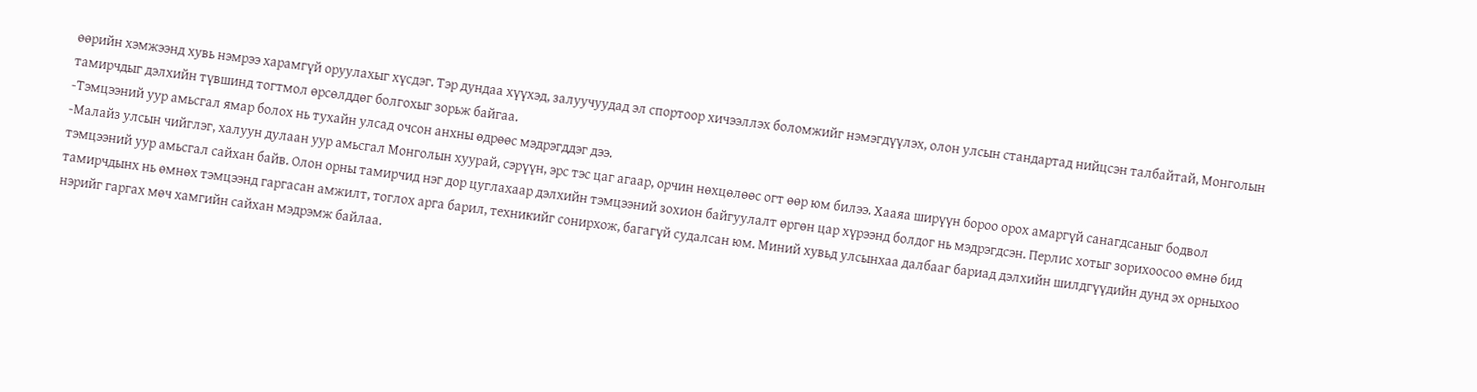өөрийн хэмжээнд хувь нэмрээ харамгүй оруулахыг хүсдэг. Тэр дундаа хүүхэд, залуучуудад эл спортоор хичээллэх боломжийг нэмэгдүүлэх, олон улсын стандартад нийцсэн талбайтай, Монголын тамирчдыг дэлхийн түвшинд тогтмол өрсөлддөг болгохыг зорьж байгаа.
-Тэмцээний уур амьсгал ямар болох нь тухайн улсад очсон анхны өдрөөс мэдрэгддэг дээ.
-Малайз улсын чийглэг, халуун дулаан уур амьсгал Монголын хуурай, сэрүүн, эрс тэс цаг агаар, орчин нөхцөлөөс огт өөр юм билээ. Хааяа ширүүн бороо орох амаргүй санагдсаныг бодвол тэмцээний уур амьсгал сайхан байв. Олон орны тамирчид нэг дор цуглахаар дэлхийн тэмцээний зохион байгуулалт өргөн цар хүрээнд болдог нь мэдрэгдсэн. Перлис хотыг зорихоосоо өмнө бид тамирчдынх нь өмнөх тэмцээнд гаргасан амжилт, тоглох арга барил, техникийг сонирхож, багагүй судалсан юм. Миний хувьд улсынхаа далбааг бариад дэлхийн шилдгүүдийн дунд эх орныхоо нэрийг гаргах мөч хамгийн сайхан мэдрэмж байлаа.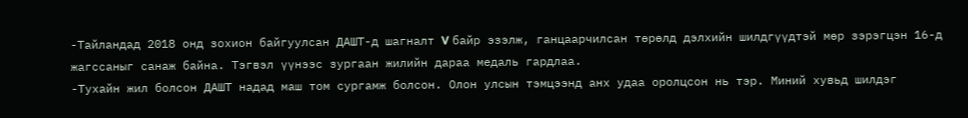-Тайландад 2018 онд зохион байгуулсан ДАШТ-д шагналт V байр эзэлж, ганцаарчилсан төрөлд дэлхийн шилдгүүдтэй мөр зэрэгцэн 16-д жагссаныг санаж байна. Тэгвэл үүнээс зургаан жилийн дараа медаль гардлаа.
-Тухайн жил болсон ДАШТ надад маш том сургамж болсон. Олон улсын тэмцээнд анх удаа оролцсон нь тэр. Миний хувьд шилдэг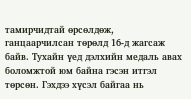тамирчидтай өрсөлдөж, ганцаарчилсан төрөлд 16-д жагсаж байв. Тухайн үед дэлхийн медаль авах боломжтой юм байна гэсэн итгэл төрсөн. Гэхдээ хүсэл байгаа нь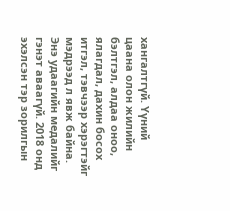хангалтгүй. Үүний цаана олон жилийн бэлтгэл, алдаа оноо, ялагдал, дахин босох итгэл, тэвчээр хэрэгтэйг мэдрээд л явж байна. Энэ удаагийн медалийг гэнэт аваагүй. 2018 онд эхэлсэн тэр зорилгын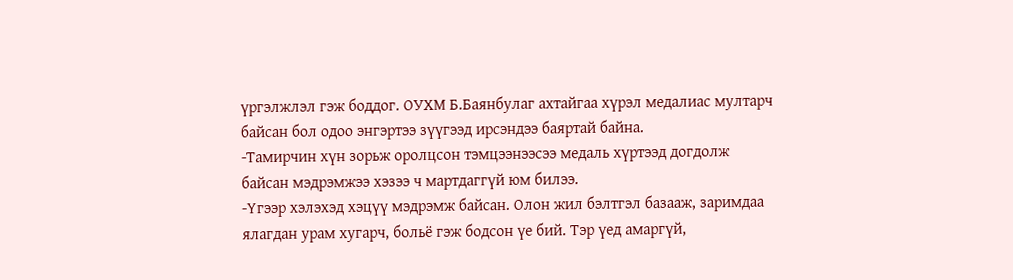үргэлжлэл гэж боддог. ОУХМ Б.Баянбулаг ахтайгаа хүрэл медалиас мултарч байсан бол одоо энгэртээ зүүгээд ирсэндээ баяртай байна.
-Тамирчин хүн зорьж оролцсон тэмцээнээсээ медаль хүртээд догдолж байсан мэдрэмжээ хэзээ ч мартдаггүй юм билээ.
-Үгээр хэлэхэд хэцүү мэдрэмж байсан. Олон жил бэлтгэл базааж, заримдаа ялагдан урам хугарч, больё гэж бодсон үе бий. Тэр үед амаргүй,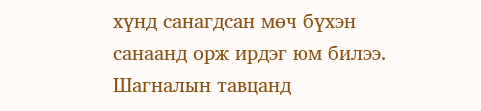хүнд санагдсан мөч бүхэн санаанд орж ирдэг юм билээ. Шагналын тавцанд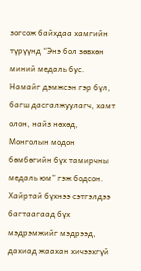зогсож байхдаа хамгийн түрүүнд “Энэ бол зөвхөн миний медаль бус. Намайг дэмжсэн гэр бүл, багш дасгалжуулагч, хамт олон, найз нөхөд, Монголын модон бөмбөгийн бүх тамирчны медаль юм” гэж бодсон. Хайртай бүхнээ сэтгэлдээ багтаагаад бүх мэдрэмжийг мэдрээд, дахиад жаахан хичээхгүй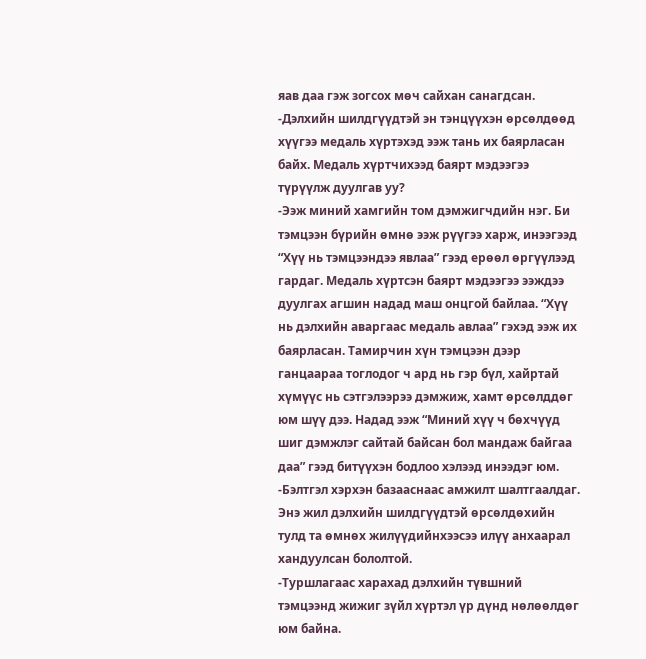яав даа гэж зогсох мөч сайхан санагдсан.
-Дэлхийн шилдгүүдтэй эн тэнцүүхэн өрсөлдөөд хүүгээ медаль хүртэхэд ээж тань их баярласан байх. Медаль хүртчихээд баярт мэдээгээ түрүүлж дуулгав уу?
-Ээж миний хамгийн том дэмжигчдийн нэг. Би тэмцээн бүрийн өмнө ээж рүүгээ харж, инээгээд “Хүү нь тэмцээндээ явлаа” гээд ерөөл өргүүлээд гардаг. Медаль хүртсэн баярт мэдээгээ ээждээ дуулгах агшин надад маш онцгой байлаа. “Хүү нь дэлхийн аваргаас медаль авлаа” гэхэд ээж их баярласан. Тамирчин хүн тэмцээн дээр ганцаараа тоглодог ч ард нь гэр бүл, хайртай хүмүүс нь сэтгэлээрээ дэмжиж, хамт өрсөлддөг юм шүү дээ. Надад ээж “Миний хүү ч бөхчүүд шиг дэмжлэг сайтай байсан бол мандаж байгаа даа” гээд битүүхэн бодлоо хэлээд инээдэг юм.
-Бэлтгэл хэрхэн базааснаас амжилт шалтгаалдаг. Энэ жил дэлхийн шилдгүүдтэй өрсөлдөхийн тулд та өмнөх жилүүдийнхээсээ илүү анхаарал хандуулсан бололтой.
-Туршлагаас харахад дэлхийн түвшний тэмцээнд жижиг зүйл хүртэл үр дүнд нөлөөлдөг юм байна.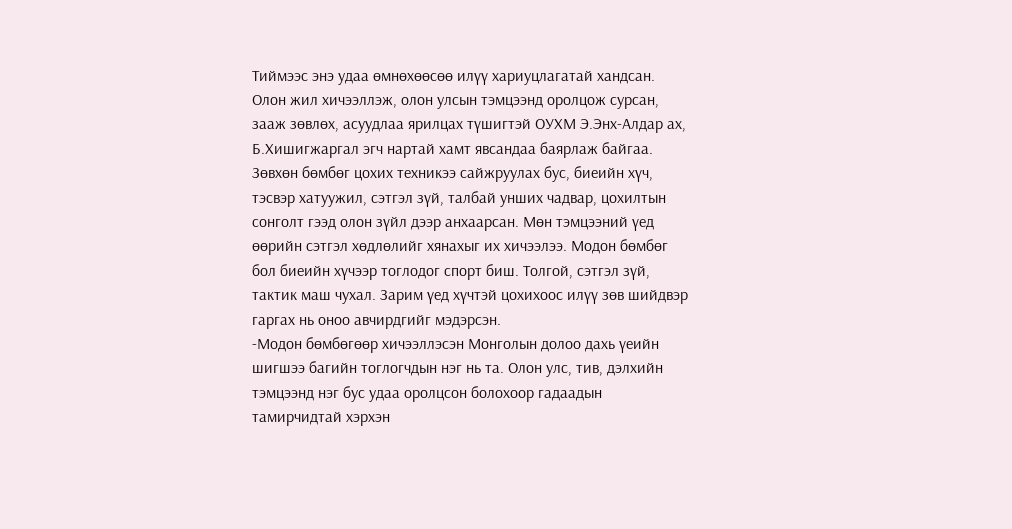Тиймээс энэ удаа өмнөхөөсөө илүү хариуцлагатай хандсан. Олон жил хичээллэж, олон улсын тэмцээнд оролцож сурсан, зааж зөвлөх, асуудлаа ярилцах түшигтэй ОУХМ Э.Энх-Алдар ах, Б.Хишигжаргал эгч нартай хамт явсандаа баярлаж байгаа. Зөвхөн бөмбөг цохих техникээ сайжруулах бус, биеийн хүч, тэсвэр хатуужил, сэтгэл зүй, талбай унших чадвар, цохилтын сонголт гээд олон зүйл дээр анхаарсан. Мөн тэмцээний үед өөрийн сэтгэл хөдлөлийг хянахыг их хичээлээ. Модон бөмбөг бол биеийн хүчээр тоглодог спорт биш. Толгой, сэтгэл зүй, тактик маш чухал. Зарим үед хүчтэй цохихоос илүү зөв шийдвэр гаргах нь оноо авчирдгийг мэдэрсэн.
-Модон бөмбөгөөр хичээллэсэн Монголын долоо дахь үеийн шигшээ багийн тоглогчдын нэг нь та. Олон улс, тив, дэлхийн тэмцээнд нэг бус удаа оролцсон болохоор гадаадын тамирчидтай хэрхэн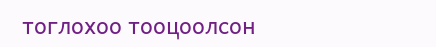тоглохоо тооцоолсон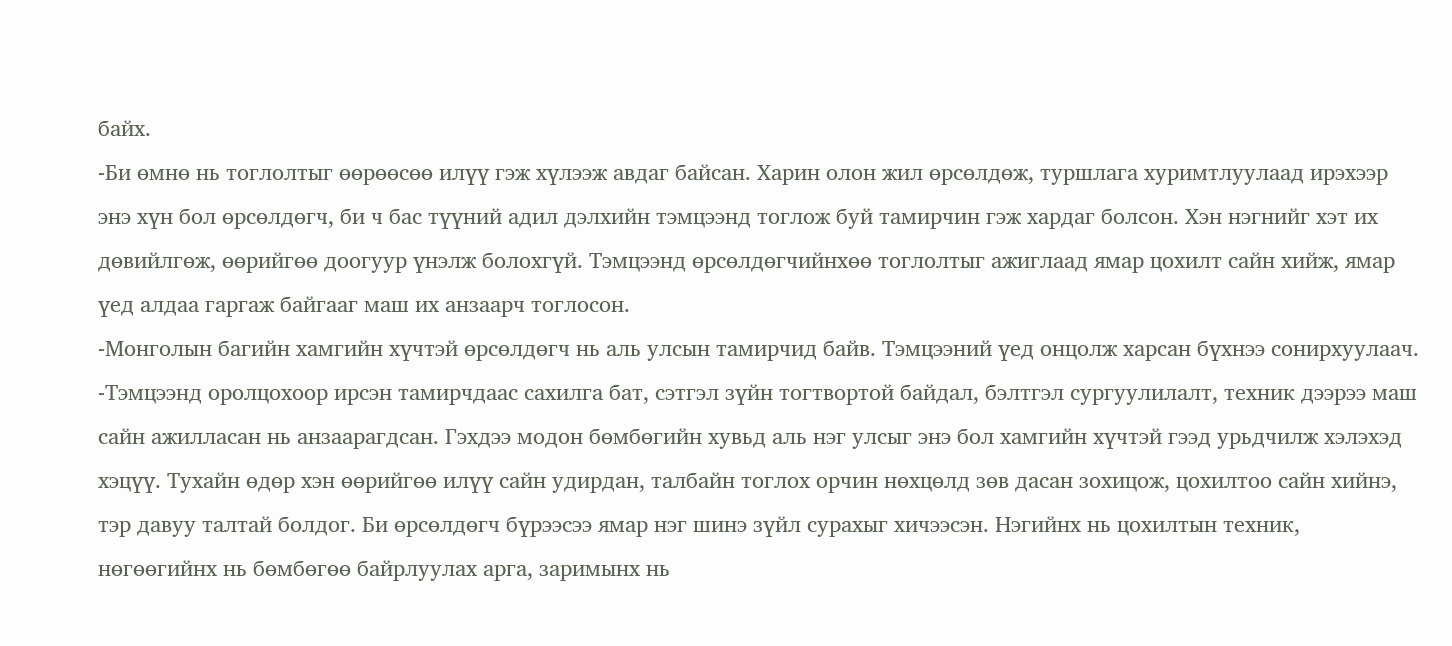байх.
-Би өмнө нь тоглолтыг өөрөөсөө илүү гэж хүлээж авдаг байсан. Харин олон жил өрсөлдөж, туршлага хуримтлуулаад ирэхээр энэ хүн бол өрсөлдөгч, би ч бас түүний адил дэлхийн тэмцээнд тоглож буй тамирчин гэж хардаг болсон. Хэн нэгнийг хэт их дөвийлгөж, өөрийгөө доогуур үнэлж болохгүй. Тэмцээнд өрсөлдөгчийнхөө тоглолтыг ажиглаад ямар цохилт сайн хийж, ямар үед алдаа гаргаж байгааг маш их анзаарч тоглосон.
-Монголын багийн хамгийн хүчтэй өрсөлдөгч нь аль улсын тамирчид байв. Тэмцээний үед онцолж харсан бүхнээ сонирхуулаач.
-Тэмцээнд оролцохоор ирсэн тамирчдаас сахилга бат, сэтгэл зүйн тогтвортой байдал, бэлтгэл сургуулилалт, техник дээрээ маш сайн ажилласан нь анзаарагдсан. Гэхдээ модон бөмбөгийн хувьд аль нэг улсыг энэ бол хамгийн хүчтэй гээд урьдчилж хэлэхэд хэцүү. Тухайн өдөр хэн өөрийгөө илүү сайн удирдан, талбайн тоглох орчин нөхцөлд зөв дасан зохицож, цохилтоо сайн хийнэ, тэр давуу талтай болдог. Би өрсөлдөгч бүрээсээ ямар нэг шинэ зүйл сурахыг хичээсэн. Нэгийнх нь цохилтын техник, нөгөөгийнх нь бөмбөгөө байрлуулах арга, заримынх нь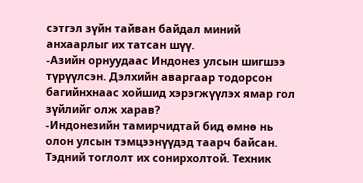сэтгэл зүйн тайван байдал миний анхаарлыг их татсан шүү.
-Азийн орнуудаас Индонез улсын шигшээ түрүүлсэн. Дэлхийн аваргаар тодорсон багийнхнаас хойшид хэрэгжүүлэх ямар гол зүйлийг олж харав?
-Индонезийн тамирчидтай бид өмнө нь олон улсын тэмцээнүүдэд таарч байсан. Тэдний тоглолт их сонирхолтой. Техник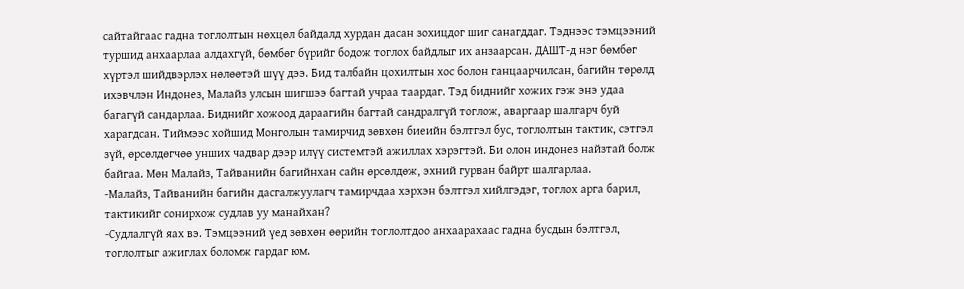сайтайгаас гадна тоглолтын нөхцөл байдалд хурдан дасан зохицдог шиг санагддаг. Тэднээс тэмцээний туршид анхаарлаа алдахгүй, бөмбөг бүрийг бодож тоглох байдлыг их анзаарсан. ДАШТ-д нэг бөмбөг хүртэл шийдвэрлэх нөлөөтэй шүү дээ. Бид талбайн цохилтын хос болон ганцаарчилсан, багийн төрөлд ихэвчлэн Индонез, Малайз улсын шигшээ багтай учраа таардаг. Тэд биднийг хожих гэж энэ удаа багагүй сандарлаа. Биднийг хожоод дараагийн багтай сандралгүй тоглож, аваргаар шалгарч буй харагдсан. Тиймээс хойшид Монголын тамирчид зөвхөн биеийн бэлтгэл бус, тоглолтын тактик, сэтгэл зүй, өрсөлдөгчөө унших чадвар дээр илүү системтэй ажиллах хэрэгтэй. Би олон индонез найзтай болж байгаа. Мөн Малайз, Тайванийн багийнхан сайн өрсөлдөж, эхний гурван байрт шалгарлаа.
-Малайз, Тайванийн багийн дасгалжуулагч тамирчдаа хэрхэн бэлтгэл хийлгэдэг, тоглох арга барил, тактикийг сонирхож судлав уу манайхан?
-Судлалгүй яах вэ. Тэмцээний үед зөвхөн өөрийн тоглолтдоо анхаарахаас гадна бусдын бэлтгэл, тоглолтыг ажиглах боломж гардаг юм.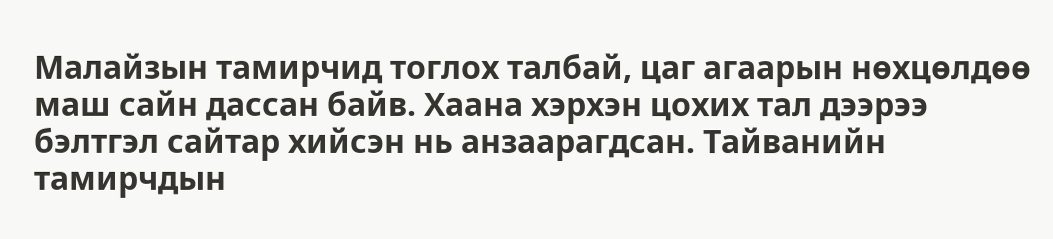Малайзын тамирчид тоглох талбай, цаг агаарын нөхцөлдөө маш сайн дассан байв. Хаана хэрхэн цохих тал дээрээ бэлтгэл сайтар хийсэн нь анзаарагдсан. Тайванийн тамирчдын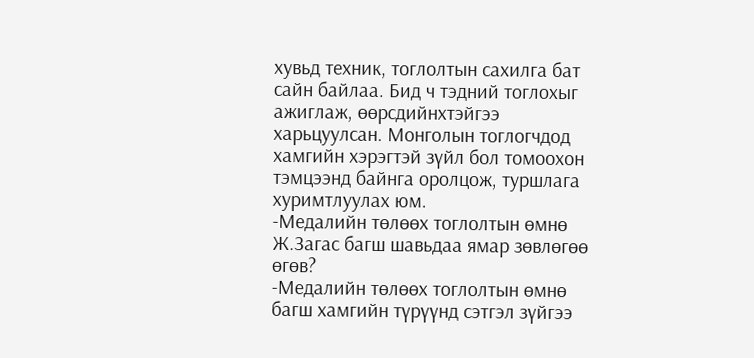хувьд техник, тоглолтын сахилга бат сайн байлаа. Бид ч тэдний тоглохыг ажиглаж, өөрсдийнхтэйгээ харьцуулсан. Монголын тоглогчдод хамгийн хэрэгтэй зүйл бол томоохон тэмцээнд байнга оролцож, туршлага хуримтлуулах юм.
-Медалийн төлөөх тоглолтын өмнө Ж.Загас багш шавьдаа ямар зөвлөгөө өгөв?
-Медалийн төлөөх тоглолтын өмнө багш хамгийн түрүүнд сэтгэл зүйгээ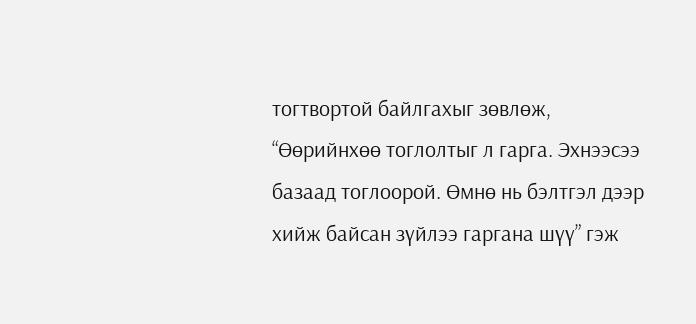тогтвортой байлгахыг зөвлөж, “Өөрийнхөө тоглолтыг л гарга. Эхнээсээ базаад тоглоорой. Өмнө нь бэлтгэл дээр хийж байсан зүйлээ гаргана шүү” гэж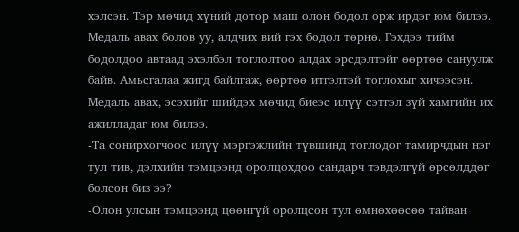хэлсэн. Тэр мөчид хүний дотор маш олон бодол орж ирдэг юм билээ. Медаль авах болов уу, алдчих вий гэх бодол төрнө. Гэхдээ тийм бодолдоо автаад эхэлбэл тоглолтоо алдах эрсдэлтэйг өөртөө сануулж байв. Амьсгалаа жигд байлгаж, өөртөө итгэлтэй тоглохыг хичээсэн. Медаль авах, эсэхийг шийдэх мөчид биеэс илүү сэтгэл зүй хамгийн их ажилладаг юм билээ.
-Та сонирхогчоос илүү мэргэжлийн түвшинд тоглодог тамирчдын нэг тул тив, дэлхийн тэмцээнд оролцохдоо сандарч тэвдэлгүй өрсөлддөг болсон биз ээ?
-Олон улсын тэмцээнд цөөнгүй оролцсон тул өмнөхөөсөө тайван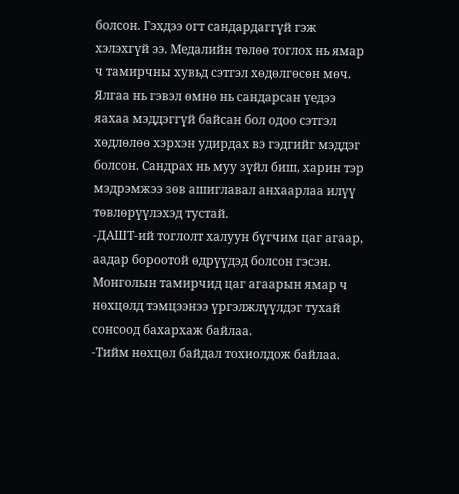болсон. Гэхдээ огт сандардаггүй гэж хэлэхгүй ээ. Медалийн төлөө тоглох нь ямар ч тамирчны хувьд сэтгэл хөдөлгөсөн мөч. Ялгаа нь гэвэл өмнө нь сандарсан үедээ яахаа мэддэггүй байсан бол одоо сэтгэл хөдлөлөө хэрхэн удирдах вэ гэдгийг мэддэг болсон. Сандрах нь муу зүйл биш, харин тэр мэдрэмжээ зөв ашиглавал анхаарлаа илүү төвлөрүүлэхэд тустай.
-ДАШТ-ий тоглолт халуун бүгчим цаг агаар, аадар бороотой өдрүүдэд болсон гэсэн. Монголын тамирчид цаг агаарын ямар ч нөхцөлд тэмцээнээ үргэлжлүүлдэг тухай сонсоод бахархаж байлаа.
-Тийм нөхцөл байдал тохиолдож байлаа.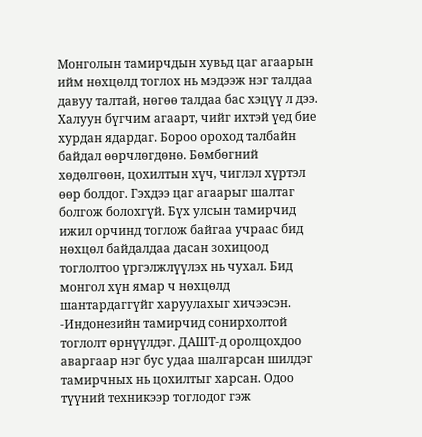Монголын тамирчдын хувьд цаг агаарын ийм нөхцөлд тоглох нь мэдээж нэг талдаа давуу талтай, нөгөө талдаа бас хэцүү л дээ. Халуун бүгчим агаарт, чийг ихтэй үед бие хурдан ядардаг. Бороо ороход талбайн байдал өөрчлөгдөнө. Бөмбөгний хөдөлгөөн, цохилтын хүч, чиглэл хүртэл өөр болдог. Гэхдээ цаг агаарыг шалтаг болгож болохгүй. Бүх улсын тамирчид ижил орчинд тоглож байгаа учраас бид нөхцөл байдалдаа дасан зохицоод тоглолтоо үргэлжлүүлэх нь чухал. Бид монгол хүн ямар ч нөхцөлд шантардаггүйг харуулахыг хичээсэн.
-Индонезийн тамирчид сонирхолтой тоглолт өрнүүлдэг. ДАШТ-д оролцохдоо аваргаар нэг бус удаа шалгарсан шилдэг тамирчных нь цохилтыг харсан. Одоо түүний техникээр тоглодог гэж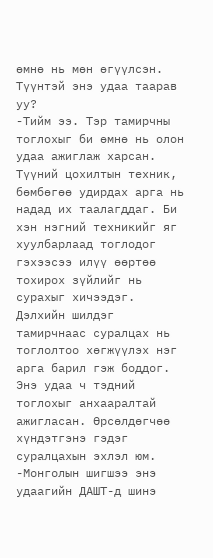өмнө нь мөн өгүүлсэн. Түүнтэй энэ удаа таарав уу?
-Тийм ээ. Тэр тамирчны тоглохыг би өмнө нь олон удаа ажиглаж харсан. Түүний цохилтын техник, бөмбөгөө удирдах арга нь надад их таалагддаг. Би хэн нэгний техникийг яг хуулбарлаад тоглодог гэхээсээ илүү өөртөө тохирох зүйлийг нь сурахыг хичээдэг. Дэлхийн шилдэг тамирчнаас суралцах нь тоглолтоо хөгжүүлэх нэг арга барил гэж боддог. Энэ удаа ч тэдний тоглохыг анхааралтай ажигласан. Өрсөлдөгчөө хүндэтгэнэ гэдэг суралцахын эхлэл юм.
-Монголын шигшээ энэ удаагийн ДАШТ-д шинэ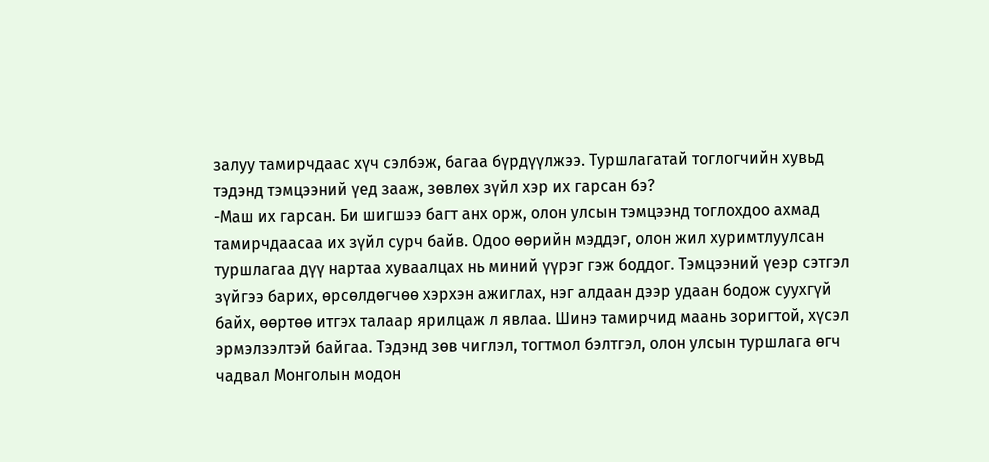залуу тамирчдаас хүч сэлбэж, багаа бүрдүүлжээ. Туршлагатай тоглогчийн хувьд тэдэнд тэмцээний үед зааж, зөвлөх зүйл хэр их гарсан бэ?
-Маш их гарсан. Би шигшээ багт анх орж, олон улсын тэмцээнд тоглохдоо ахмад тамирчдаасаа их зүйл сурч байв. Одоо өөрийн мэддэг, олон жил хуримтлуулсан туршлагаа дүү нартаа хуваалцах нь миний үүрэг гэж боддог. Тэмцээний үеэр сэтгэл зүйгээ барих, өрсөлдөгчөө хэрхэн ажиглах, нэг алдаан дээр удаан бодож суухгүй байх, өөртөө итгэх талаар ярилцаж л явлаа. Шинэ тамирчид маань зоригтой, хүсэл эрмэлзэлтэй байгаа. Тэдэнд зөв чиглэл, тогтмол бэлтгэл, олон улсын туршлага өгч чадвал Монголын модон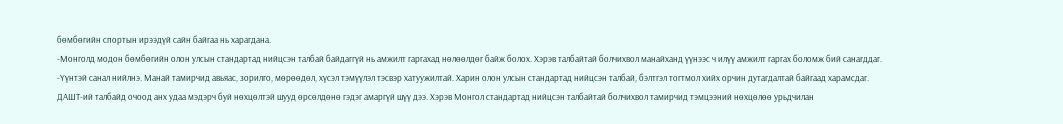бөмбөгийн спортын ирээдүй сайн байгаа нь харагдана.
-Монголд модон бөмбөгийн олон улсын стандартад нийцсэн талбай байдаггүй нь амжилт гаргахад нөлөөлдөг байж болох. Хэрэв талбайтай болчихвол манайханд үүнээс ч илүү амжилт гаргах боломж бий санагддаг.
-Үүнтэй санал нийлнэ. Манай тамирчид авьяас, зорилго, мөрөөдөл, хүсэл тэмүүлэл тэсвэр хатуужилтай. Харин олон улсын стандартад нийцсэн талбай, бэлтгэл тогтмол хийх орчин дутагдалтай байгаад харамсдаг. ДАШТ-ий талбайд очоод анх удаа мэдэрч буй нөхцөлтэй шууд өрсөлдөнө гэдэг амаргүй шүү дээ. Хэрэв Монгол стандартад нийцсэн талбайтай болчихвол тамирчид тэмцээний нөхцөлөө урьдчилан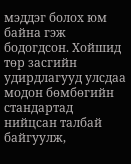мэддэг болох юм байна гэж бодогдсон. Хойшид төр засгийн удирдлагууд улсдаа модон бөмбөгийн стандартад нийцсан талбай байгуулж,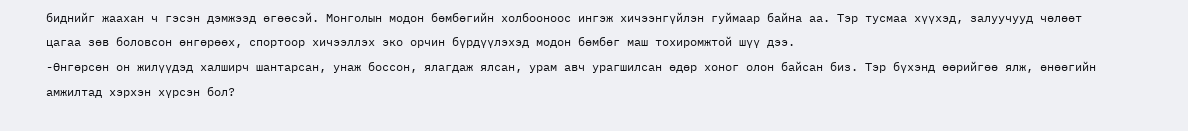биднийг жаахан ч гэсэн дэмжээд өгөөсэй. Монголын модон бөмбөгийн холбооноос ингэж хичээнгүйлэн гуймаар байна аа. Тэр тусмаа хүүхэд, залуучууд чөлөөт цагаа зөв боловсон өнгөрөөх, спортоор хичээллэх эко орчин бүрдүүлэхэд модон бөмбөг маш тохиромжтой шүү дээ.
-Өнгөрсөн он жилүүдэд халширч шантарсан, унаж боссон, ялагдаж ялсан, урам авч урагшилсан өдөр хоног олон байсан биз. Тэр бүхэнд өөрийгөө ялж, өнөөгийн амжилтад хэрхэн хүрсэн бол?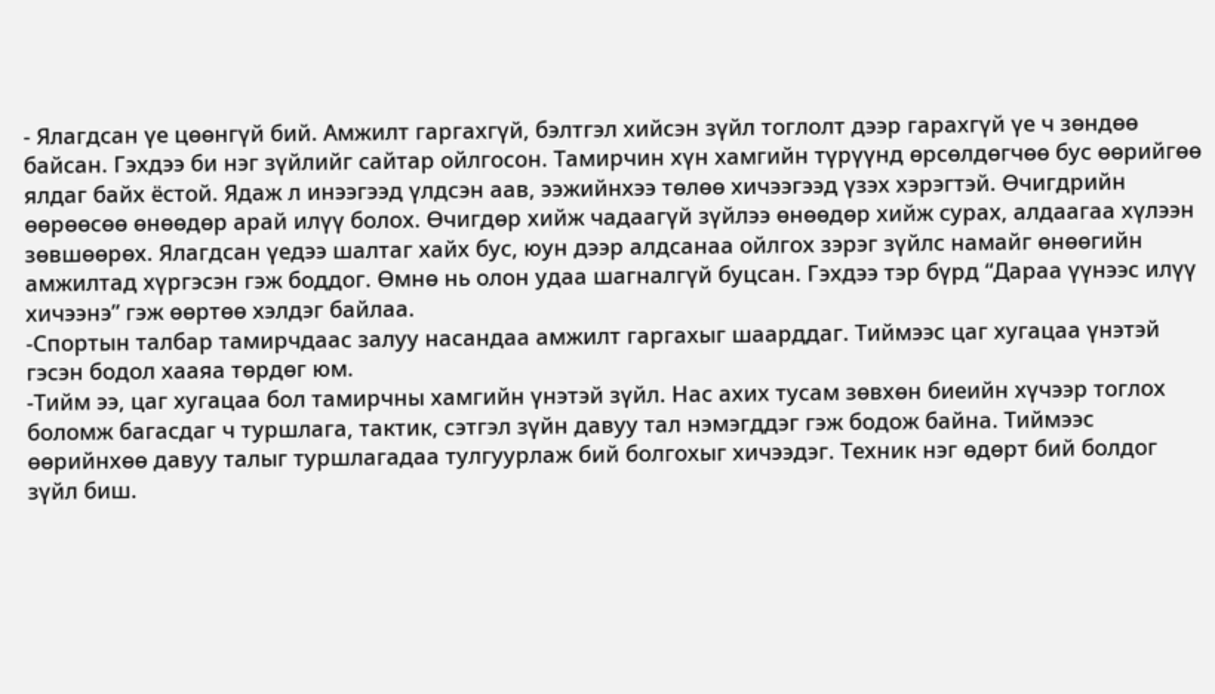- Ялагдсан үе цөөнгүй бий. Амжилт гаргахгүй, бэлтгэл хийсэн зүйл тоглолт дээр гарахгүй үе ч зөндөө байсан. Гэхдээ би нэг зүйлийг сайтар ойлгосон. Тамирчин хүн хамгийн түрүүнд өрсөлдөгчөө бус өөрийгөө ялдаг байх ёстой. Ядаж л инээгээд үлдсэн аав, ээжийнхээ төлөө хичээгээд үзэх хэрэгтэй. Өчигдрийн өөрөөсөө өнөөдөр арай илүү болох. Өчигдөр хийж чадаагүй зүйлээ өнөөдөр хийж сурах, алдаагаа хүлээн зөвшөөрөх. Ялагдсан үедээ шалтаг хайх бус, юун дээр алдсанаа ойлгох зэрэг зүйлс намайг өнөөгийн амжилтад хүргэсэн гэж боддог. Өмнө нь олон удаа шагналгүй буцсан. Гэхдээ тэр бүрд “Дараа үүнээс илүү хичээнэ” гэж өөртөө хэлдэг байлаа.
-Спортын талбар тамирчдаас залуу насандаа амжилт гаргахыг шаарддаг. Тиймээс цаг хугацаа үнэтэй гэсэн бодол хааяа төрдөг юм.
-Тийм ээ, цаг хугацаа бол тамирчны хамгийн үнэтэй зүйл. Нас ахих тусам зөвхөн биеийн хүчээр тоглох боломж багасдаг ч туршлага, тактик, сэтгэл зүйн давуу тал нэмэгддэг гэж бодож байна. Тиймээс өөрийнхөө давуу талыг туршлагадаа тулгуурлаж бий болгохыг хичээдэг. Техник нэг өдөрт бий болдог зүйл биш.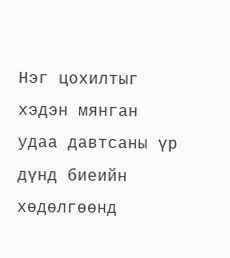Нэг цохилтыг хэдэн мянган удаа давтсаны үр дүнд биеийн хөдөлгөөнд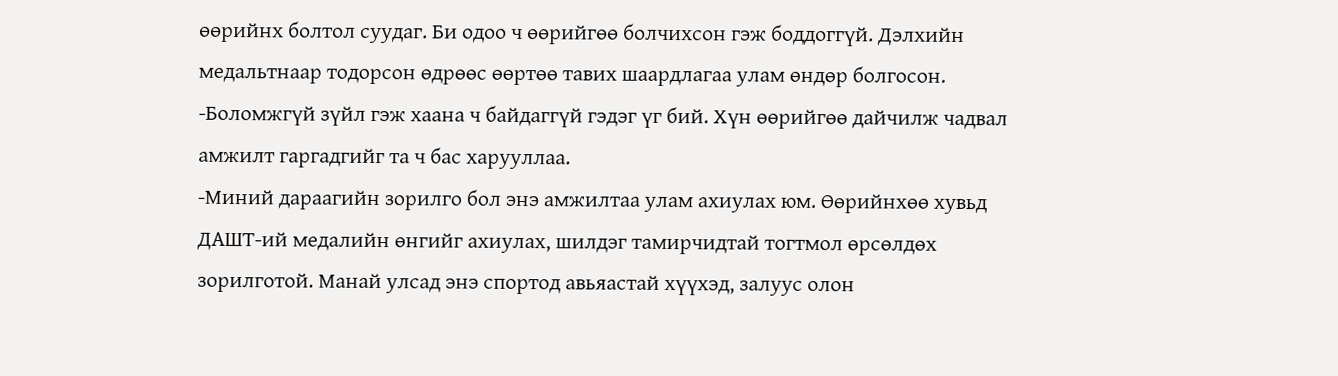өөрийнх болтол суудаг. Би одоо ч өөрийгөө болчихсон гэж боддоггүй. Дэлхийн медальтнаар тодорсон өдрөөс өөртөө тавих шаардлагаа улам өндөр болгосон.
-Боломжгүй зүйл гэж хаана ч байдаггүй гэдэг үг бий. Хүн өөрийгөө дайчилж чадвал амжилт гаргадгийг та ч бас харууллаа.
-Миний дараагийн зорилго бол энэ амжилтаа улам ахиулах юм. Өөрийнхөө хувьд ДАШТ-ий медалийн өнгийг ахиулах, шилдэг тамирчидтай тогтмол өрсөлдөх зорилготой. Манай улсад энэ спортод авьяастай хүүхэд, залуус олон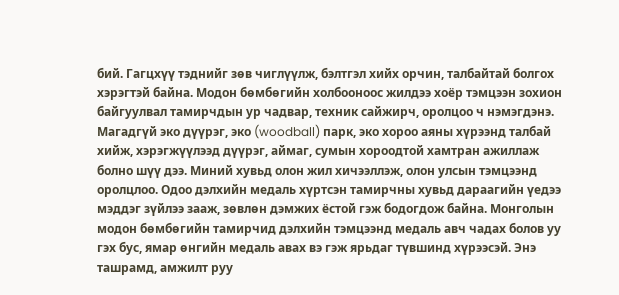бий. Гагцхүү тэднийг зөв чиглүүлж, бэлтгэл хийх орчин, талбайтай болгох хэрэгтэй байна. Модон бөмбөгийн холбооноос жилдээ хоёр тэмцээн зохион байгуулвал тамирчдын ур чадвар, техник сайжирч, оролцоо ч нэмэгдэнэ. Магадгүй эко дүүрэг, эко (woodball) парк, эко хороо аяны хүрээнд талбай хийж, хэрэгжүүлээд дүүрэг, аймаг, сумын хороодтой хамтран ажиллаж болно шүү дээ. Миний хувьд олон жил хичээллэж, олон улсын тэмцээнд оролцлоо. Одоо дэлхийн медаль хүртсэн тамирчны хувьд дараагийн үедээ мэддэг зүйлээ зааж, зөвлөн дэмжих ёстой гэж бодогдож байна. Монголын модон бөмбөгийн тамирчид дэлхийн тэмцээнд медаль авч чадах болов уу гэх бус, ямар өнгийн медаль авах вэ гэж ярьдаг түвшинд хүрээсэй. Энэ ташрамд, амжилт руу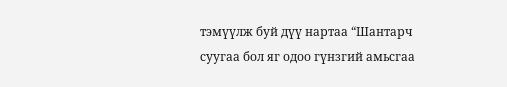тэмүүлж буй дүү нартаа “Шантарч суугаа бол яг одоо гүнзгий амьсгаа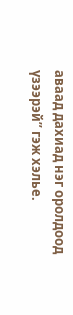аваад дахиад нэг оролдоод үзээрэй” гэж хэлье.